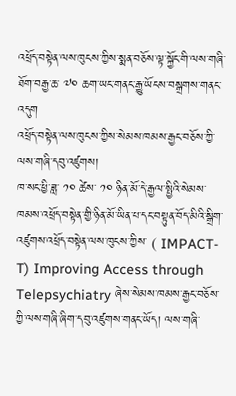འཕྲོད་བསྟེན་ལས་ཁུངས་ཀྱིས་སྨན་བཅོས་ལྟ་སྐྱོང་གི་ལས་གཞི་ཐོག་བརྒྱ་ཆ་ ༧༠ ཆག་ཡང་གནང་རྒྱུ་ཡོངས་བསྒྲགས་གནང་འདུག
འཕྲོད་བསྟེན་ལས་ཁུངས་ཀྱིས་སེམས་ཁམས་རྒྱང་བཅོས་ཀྱི་ལས་གཞི་དབུ་འཛུགས།
ཁ་སང་ཕྱི་ཟླ་ ༡༠ ཚེས་ ༡༠ ཉིན་མོ་དེ་རྒྱལ་སྤྱིའི་སེམས་ཁམས་འཕྲོད་བསྟེན་གྱི་ཉིན་མོ་ཡིན་པ་དང་བསྟུན་བོད་མིའི་སྒྲིག་འཛུགས་འཕྲོད་བསྟེན་ལས་ཁུངས་ཀྱིས་ ( IMPACT-T) Improving Access through Telepsychiatry ཞེས་སེམས་ཁམས་རྒྱང་བཅོས་ཀྱི་ལས་གཞི་ཞིག་དབུ་འཛུགས་གནང་ཡོད། ལས་གཞི་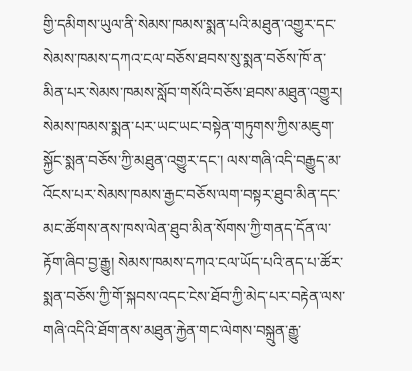གྱི་དམིགས་ཡུལ་ནི་སེམས་ཁམས་སྨན་པའི་མཐུན་འགྱུར་དང་སེམས་ཁམས་དཀའ་ངལ་བཅོས་ཐབས་སུ་སྨན་བཅོས་ཁོ་ན་མིན་པར་སེམས་ཁམས་སློབ་གསོའི་བཅོས་ཐབས་མཐུན་འགྱུར། སེམས་ཁམས་སྨན་པར་ཡང་ཡང་བསྟེན་གཏུགས་ཀྱིས་མཇུག་སྐྱོང་སྨན་བཅོས་ཀྱི་མཐུན་འགྱུར་དང་། ལས་གཞི་འདི་བརྒྱུད་མ་འོངས་པར་སེམས་ཁམས་རྒྱང་བཅོས་ལག་བསྟར་ཐུབ་མིན་དང་མང་ཚོགས་ནས་ཁས་ལེན་ཐུབ་མིན་སོགས་ཀྱི་གནད་དོན་ལ་རྟོག་ཞིབ་བྱ་རྒྱུ། སེམས་ཁམས་དཀའ་ངལ་ཡོད་པའི་ནད་པ་ཚོར་སྨན་བཅོས་ཀྱི་གོ་སྐབས་འདང་ངེས་ཐོབ་ཀྱི་མེད་པར་བརྟེན་ལས་གཞི་འདིའི་ཐོག་ནས་མཐུན་རྐྱེན་གང་ལེགས་བསྐྲུན་རྒྱུ་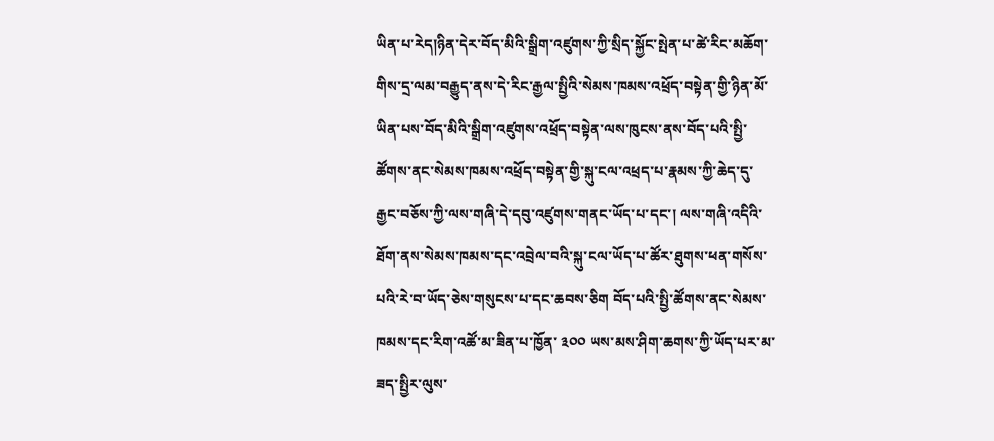ཡིན་པ་རེད།ཉིན་དེར་བོད་མིའི་སྒྲིག་འཛུགས་ཀྱི་སྲིད་སྐྱོང་སྤེན་པ་ཚེ་རིང་མཆོག་གིས་དྲ་ལམ་བརྒྱུད་ནས་དེ་རིང་རྒྱལ་སྤྱིའི་སེམས་ཁམས་འཕྲོད་བསྟེན་གྱི་ཉིན་མོ་ཡིན་པས་བོད་མིའི་སྒྲིག་འཛུགས་འཕྲོད་བསྟེན་ལས་ཁུངས་ནས་བོད་པའི་སྤྱི་ཚོགས་ནང་སེམས་ཁམས་འཕྲོད་བསྟེན་གྱི་སྐུ་ངལ་འཕྲད་པ་རྣམས་ཀྱི་ཆེད་དུ་རྒྱང་བཅོས་ཀྱི་ལས་གཞི་དེ་དབུ་འཛུགས་གནང་ཡོད་པ་དང་། ལས་གཞི་འདིའི་ཐོག་ནས་སེམས་ཁམས་དང་འབྲེལ་བའི་སྐུ་ངལ་ཡོད་པ་ཚོར་ཐུགས་ཕན་གསོས་པའི་རེ་བ་ཡོད་ཅེས་གསུངས་པ་དང་ཆབས་ཅིག བོད་པའི་སྤྱི་ཚོགས་ནང་སེམས་ཁམས་དང་རིག་འཚོ་མ་ཟིན་པ་ཁྱོན་ ༣༠༠ ཡས་མས་ཤིག་ཆགས་ཀྱི་ཡོད་པར་མ་ཟད་སྤྱིར་ལུས་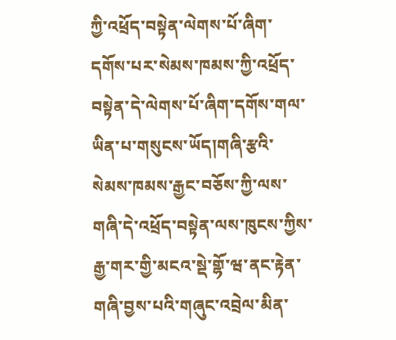ཀྱི་འཕྲོད་བསྟེན་ལེགས་པོ་ཞིག་དགོས་པར་སེམས་ཁམས་ཀྱི་འཕྲོད་བསྟེན་དེ་ལེགས་པོ་ཞིག་དགོས་གལ་ཡིན་པ་གསུངས་ཡོད།གཞི་རྩའི་སེམས་ཁམས་རྒྱང་བཅོས་ཀྱི་ལས་གཞི་དེ་འཕྲོད་བསྟེན་ལས་ཁུངས་ཀྱིས་རྒྱ་གར་གྱི་མངའ་སྡེ་གྷོ་ཝ་ནང་རྟེན་གཞི་བྱས་པའི་གཞུང་འབྲེལ་མིན་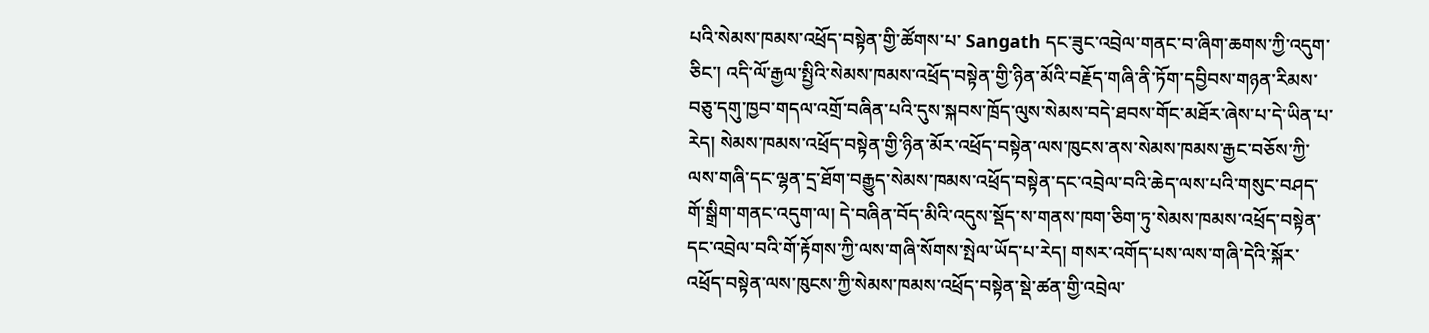པའི་སེམས་ཁམས་འཕྲོད་བསྟེན་གྱི་ཚོགས་པ་ Sangath དང་ཟུང་འབྲེལ་གནང་བ་ཞིག་ཆགས་ཀྱི་འདུག་ཅིང་། འདི་ལོ་རྒྱལ་སྤྱིའི་སེམས་ཁམས་འཕྲོད་བསྟེན་གྱི་ཉིན་མོའི་བརྗོད་གཞི་ནི་ཏོག་དབྱིབས་གཉན་རིམས་བཅུ་དགུ་ཁྱབ་གདལ་འགྲོ་བཞིན་པའི་དུས་སྐབས་ཁྲོད་ལུས་སེམས་བདེ་ཐབས་གོང་མཐོར་ཞེས་པ་དེ་ཡིན་པ་རེད། སེམས་ཁམས་འཕྲོད་བསྟེན་གྱི་ཉིན་མོར་འཕྲོད་བསྟེན་ལས་ཁུངས་ནས་སེམས་ཁམས་རྒྱང་བཅོས་ཀྱི་ལས་གཞི་དང་ལྷན་དྲ་ཐོག་བརྒྱུད་སེམས་ཁམས་འཕྲོད་བསྟེན་དང་འབྲེལ་བའི་ཆེད་ལས་པའི་གསུང་བཤད་གོ་སྒྲིག་གནང་འདུག་ལ། དེ་བཞིན་བོད་མིའི་འདུས་སྡོད་ས་གནས་ཁག་ཅིག་ཏུ་སེམས་ཁམས་འཕྲོད་བསྟེན་དང་འབྲེལ་བའི་གོ་རྟོགས་ཀྱི་ལས་གཞི་སོགས་སྤེལ་ཡོད་པ་རེད། གསར་འགོད་པས་ལས་གཞི་དེའི་སྐོར་འཕྲོད་བསྟེན་ལས་ཁུངས་ཀྱི་སེམས་ཁམས་འཕྲོད་བསྟེན་སྡེ་ཚན་གྱི་འབྲེལ་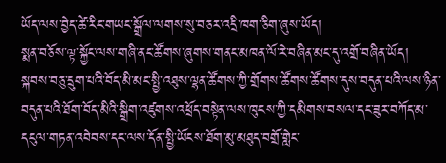ཡོད་ལས་བྱེད་ཚེ་རིང་གཡང་སྒྲོལ་ལགས་སུ་བཅར་འདྲི་ཁག་ཅིག་ཞུས་ཡོད།
སྨན་བཅོས་ལྟ་སྐྱོང་ལས་གཞི་ནང་ཚོགས་ཞུགས་གནང་མཁན་ལོ་རེ་བཞིན་མང་དུ་འགྲོ་བཞིན་ཡོད།
སྐབས་བཅུ་དྲུག་པའི་བོད་མི་མང་སྤྱི་འཐུས་ལྷན་ཚོགས་ཀྱི་གྲོགས་ཚོགས་ཚོགས་དུས་བདུན་པའི་ལས་ཉིན་བདུན་པའི་ཐོག་བོད་མིའི་སྒྲིག་འཛུགས་འཕྲོད་བསྟེན་ལས་ཁུངས་ཀྱི་དམིགས་བསལ་དང་ཟུར་བཀོད་མ་དངུལ་གཏན་འབེབས་དང་ལས་དོན་སྤྱི་ཡོངས་ཐོག་མུ་མཐུད་བགྲོ་གླེང་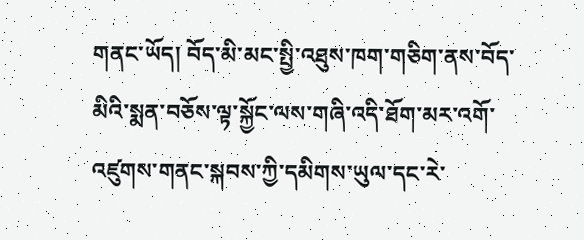གནང་ཡོད། བོད་མི་མང་སྤྱི་འཐུས་ཁག་གཅིག་ནས་བོད་མིའི་སྨན་བཅོས་ལྟ་སྐྱོང་ལས་གཞི་འདི་ཐོག་མར་འགོ་འཛུགས་གནང་སྐབས་ཀྱི་དམིགས་ཡུལ་དང་རེ་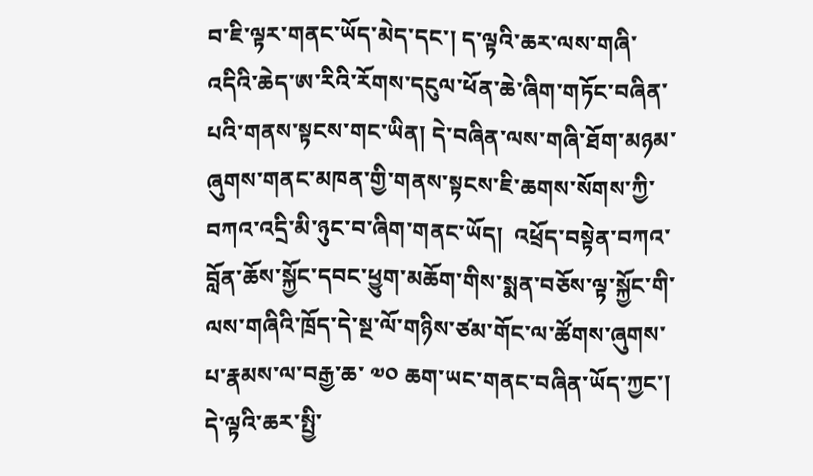བ་ཇི་ལྟར་གནང་ཡོད་མེད་དང་། ད་ལྟའི་ཆར་ལས་གཞི་འདིའི་ཆེད་ཨ་རིའི་རོགས་དངུལ་ཕོན་ཆེ་ཞིག་གཏོང་བཞིན་པའི་གནས་སྟངས་གང་ཡིན། དེ་བཞིན་ལས་གཞི་ཐོག་མཉམ་ཞུགས་གནང་མཁན་གྱི་གནས་སྟངས་ཇི་ཆགས་སོགས་ཀྱི་བཀའ་འདྲི་མི་ཉུང་བ་ཞིག་གནང་ཡོད།  འཕྲོད་བསྟེན་བཀའ་བློན་ཆོས་སྐྱོང་དབང་ཕྱུག་མཆོག་གིས་སྨན་བཅོས་ལྟ་སྐྱོང་གི་ལས་གཞིའི་ཁྲོད་དེ་སྔ་ལོ་གཉིས་ཙམ་གོང་ལ་ཚོགས་ཞུགས་པ་རྣམས་ལ་བརྒྱ་ཆ་ ༧༠ ཆག་ཡང་གནང་བཞིན་ཡོད་ཀྱང་། དེ་ལྟའི་ཆར་སྤྱི་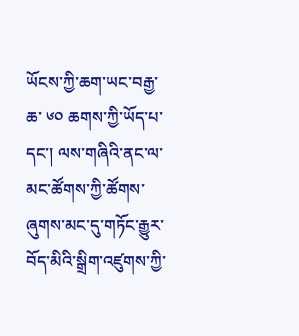ཡོངས་ཀྱི་ཆག་ཡང་བརྒྱ་ཆ་ ༦༠ ཆགས་ཀྱི་ཡོད་པ་དང་། ལས་གཞིའི་ནང་ལ་མང་ཚོགས་ཀྱི་ཚོགས་ཞུགས་མང་དུ་གཏོང་རྒྱུར་བོད་མིའི་སྒྲིག་འཛུགས་ཀྱི་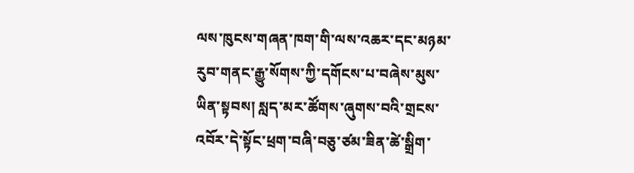ལས་ཁུངས་གཞན་ཁག་གི་ལས་འཆར་དང་མཉམ་རུབ་གནང་རྒྱུ་སོགས་ཀྱི་དགོངས་པ་བཞེས་མུས་ཡིན་སྟབས། སླད་མར་ཚོགས་ཞུགས་བའི་གྲངས་འབོར་དེ་སྟོང་ཕྲག་བཞི་བཅུ་ཙམ་ཟིན་ཚེ་སྒྲིག་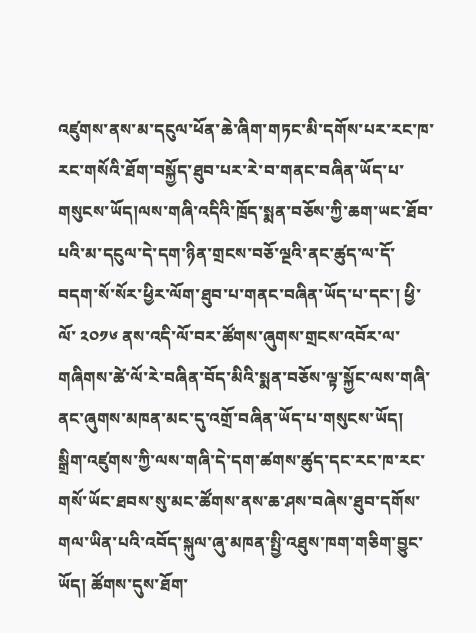འཛུགས་ནས་མ་དངུལ་ཕོན་ཆེ་ཞིག་གཏང་མི་དགོས་པར་རང་ཁ་རང་གསོའི་ཐོག་བསྐྱོད་ཐུབ་པར་རེ་བ་གནང་བཞིན་ཡོད་པ་གསུངས་ཡོད།ལས་གཞི་འདིའི་ཁྲོད་སྨན་བཅོས་ཀྱི་ཆག་ཡང་ཐོབ་པའི་མ་དངུལ་དེ་དག་ཉིན་གྲངས་བཅོ་ལྔའི་ནང་ཚུད་ལ་དོ་བདག་སོ་སོར་ཕྱིར་ལོག་ཐུབ་པ་གནང་བཞིན་ཡོད་པ་དང་། ཕྱི་ལོ་ ༢༠༡༦ ནས་འདི་ལོ་བར་ཚོགས་ཞུགས་གྲངས་འབོར་ལ་གཞིགས་ཚེ་ལོ་རེ་བཞིན་བོད་མིའི་སྨན་བཅོས་ལྟ་སྐྱོང་ལས་གཞི་ནང་ཞུགས་མཁན་མང་དུ་འགྲོ་བཞིན་ཡོད་པ་གསུངས་ཡོད། སྒྲིག་འཛུགས་ཀྱི་ལས་གཞི་དེ་དག་ཚགས་ཚུད་དང་རང་ཁ་རང་གསོ་ཡོང་ཐབས་སུ་མང་ཚོགས་ནས་ཆ་ཤས་བཞེས་ཐུབ་དགོས་གལ་ཡིན་པའི་འབོད་སྐུལ་ཞུ་མཁན་སྤྱི་འཐུས་ཁག་གཅིག་བྱུང་ཡོད། ཚོགས་དུས་ཐོག་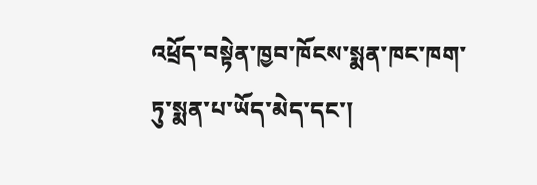འཕྲོད་བསྟེན་ཁྱབ་ཁོངས་སྨན་ཁང་ཁག་ཏུ་སྨན་པ་ཡོད་མེད་དང་།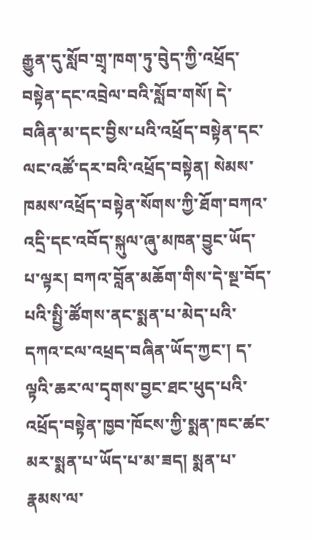རྒྱུན་དུ་སློབ་གྲྭ་ཁག་ཏུ་བེུད་ཀྱི་འཕྲོད་བསྟེན་དང་འབྲེལ་བའི་སློབ་གསོ། དེ་བཞིན་མ་དང་བྱིས་པའི་འཕྲོད་བསྟེན་དང་ལང་འཚོ་དར་བའི་འཕྲོད་བསྟེན། སེམས་ཁམས་འཕྲོད་བསྟེན་སོགས་ཀྱི་ཐོག་བཀའ་འདྲི་དང་འབོད་སྐུལ་ཞུ་མཁན་བྱུང་ཡོད་པ་ལྟར། བཀའ་བློན་མཆོག་གིས་དེ་སྔ་བོད་པའི་སྤྱི་ཚོགས་ནང་སྨན་པ་མེད་པའི་དཀའ་ངལ་འཕྲད་བཞིན་ཡོད་ཀྱང་། ད་ལྟའི་ཆར་ལ་དྭགས་བྱང་ཐང་ཕུད་པའི་འཕྲོད་བསྟེན་ཁྱབ་ཁོངས་ཀྱི་སྨན་ཁང་ཚང་མར་སྨན་པ་ཡོད་པ་མ་ཟད། སྨན་པ་རྣམས་ལ་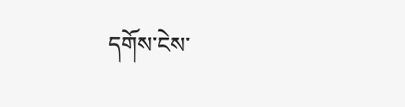དགོས་ངེས་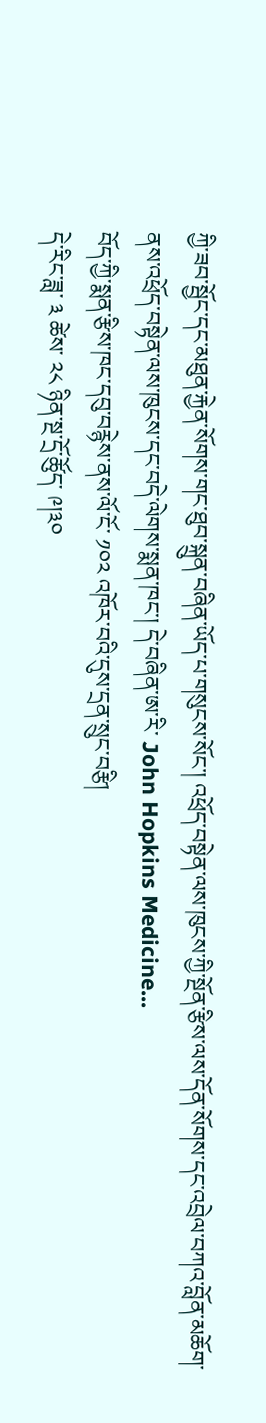ཀྱི་ཟབ་སྦྱོང་དང་མཐུན་རྐྱེན་སོགས་གང་ཐུབ་སྐྲུན་བཞིན་ཡོད་པ་གསུངས་སོང་། འཕྲོད་བསྟེན་ལས་ཁུངས་ཀྱི་སྔོན་རྩིས་ལས་དོན་སོགས་དང་འབྲེལ་བཀའ་བློན་མཆོག་ནས་འཕྲོད་བསྟེན་ལས་ཁུངས་དང་བདེ་ལེགས་སྨན་ཁང་། དེ་བཞིན་ཨ་རི་ John Hopkins Medicine...
བོད་ཀྱི་སྨན་རྩིས་ཁང་དབུ་བརྙེས་ནས་ལོ་ངོ་ ༡༠༢ འཁོར་བའི་དུས་དྲན་སྲུང་བརྩི།
དེ་རིང་ཟླ་ ༣ ཚེས་ ༢༨ ཉིན་སྔ་དྲོ་ཚོུད་ ༩།༣༠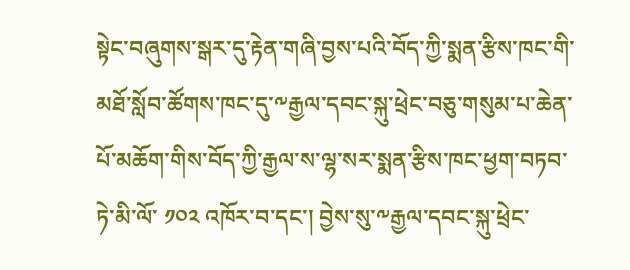སྟེང་བཞུགས་སྒར་དུ་རྟེན་གཞི་བྱས་པའི་བོད་ཀྱི་སྨན་རྩིས་ཁང་གི་མཐོ་སློབ་ཚོགས་ཁང་དུ་༸རྒྱལ་དབང་སྐུ་ཕྲེང་བཅུ་གསུམ་པ་ཆེན་པོ་མཆོག་གིས་བོད་ཀྱི་རྒྱལ་ས་ལྷ་སར་སྨན་རྩིས་ཁང་ཕྱག་བཏབ་ཏེ་མི་ལོ་ ༡༠༢ འཁོར་བ་དང་། བྱེས་སུ་༸རྒྱལ་དབང་སྐུ་ཕྲེང་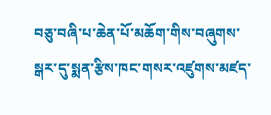བཅུ་བཞི་པ་ཆེན་པོ་མཆོག་གིས་བཞུགས་སྒར་དུ་སྨན་རྩིས་ཁང་གསར་འཛུགས་མཛད་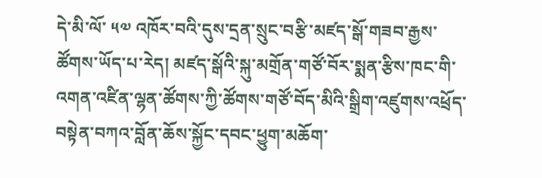དེ་མི་ལོ་ ༥༧ འཁོར་བའི་དུས་དྲན་སྲུང་བརྩི་མཛད་སྒོ་གཟབ་རྒྱས་ཚོགས་ཡོད་པ་རེད། མཛད་སྒོའི་སྐུ་མགྲོན་གཙོ་བོར་སྨན་རྩིས་ཁང་གི་འགན་འཛིན་ལྷན་ཚོགས་ཀྱི་ཚོགས་གཙོ་བོད་མིའི་སྒྲིག་འཛུགས་འཕྲོད་བསྟེན་བཀའ་བློན་ཆོས་སྐྱོང་དབང་ཕྱུག་མཆོག་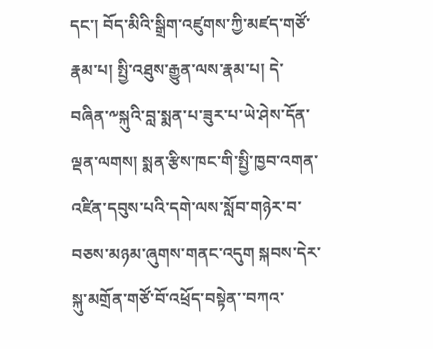དང་། བོད་མིའི་སྒྲིག་འཛུགས་ཀྱི་མཛད་གཙོ་རྣམ་པ། སྤྱི་འཐུས་རྒྱུན་ལས་རྣམ་པ། དེ་བཞིན་༸སྐུའི་བླ་སྨན་པ་ཟུར་པ་ཡེ་ཤེས་དོན་ལྡན་ལགས། སྨན་རྩིས་ཁང་གི་སྤྱི་ཁྱབ་འགན་འཛིན་དབུས་པའི་དགེ་ལས་སློབ་གཉེར་བ་བཅས་མཉམ་ཞུགས་གནང་འདུག སྐབས་དེར་སྐུ་མགྲོན་གཙོ་བོ་འཕྲོད་བསྟེན་་བཀའ་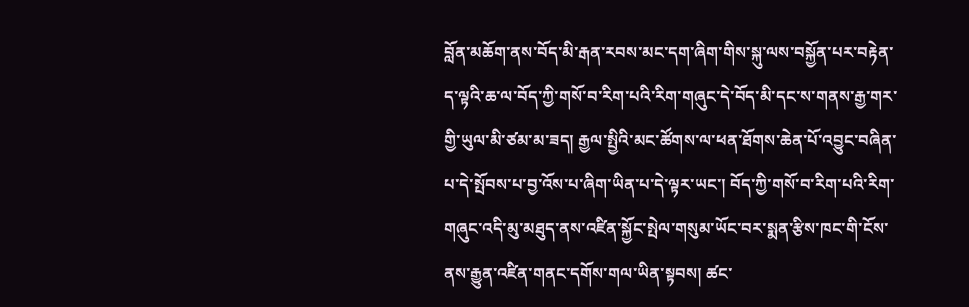བློན་མཆོག་ནས་བོད་མི་རྒན་རབས་མང་དག་ཞིག་གིས་སྐུ་ལས་བསྐྱོན་པར་བརྟེན་ད་ལྟའི་ཆ་ལ་བོད་ཀྱི་གསོ་བ་རིག་པའི་རིག་གཞུང་དེ་བོད་མི་དང་ས་གནས་རྒྱ་གར་གྱི་ཡུལ་མི་ཙམ་མ་ཟད། རྒྱལ་སྤྱིའི་མང་ཚོགས་ལ་ཕན་ཐོགས་ཆེན་པོ་འབྱུང་བཞིན་པ་དེ་སྤོབས་པ་བྱ་འོས་པ་ཞིག་ཡིན་པ་དེ་ལྟར་ཡང་། བོད་ཀྱི་གསོ་བ་རིག་པའི་རིག་གཞུང་འདི་མུ་མཐུད་ནས་འཛིན་སྐྱོང་སྤེལ་གསུམ་ཡོང་བར་སྨན་རྩིས་ཁང་གི་ངོས་ནས་རྒྱུན་འཛིན་གནང་དགོས་གལ་ཡིན་སྟབས། ཚང་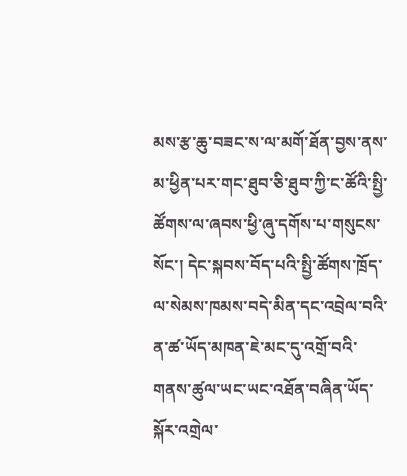མས་རྩ་ཆུ་བཟང་ས་ལ་མགོ་ཐོན་བྱས་ནས་མ་ཕྱིན་པར་གང་ཐུབ་ཅི་ཐུབ་ཀྱི་ང་ཚོའི་སྤྱི་ཚོགས་ལ་ཞབས་ཕྱི་ཞུ་དགོས་པ་གསུངས་སོང་། དེང་སྐབས་བོད་པའི་སྤྱི་ཚོགས་ཁྲོད་ལ་སེམས་ཁམས་བདེ་མིན་དང་འབྲེལ་བའི་ན་ཚ་ཡོད་མཁན་ཇེ་མང་དུ་འགྲོ་བའི་གནས་ཚུལ་ཡང་ཡང་འཐོན་བཞིན་ཡོད་སྐོར་འགྲེལ་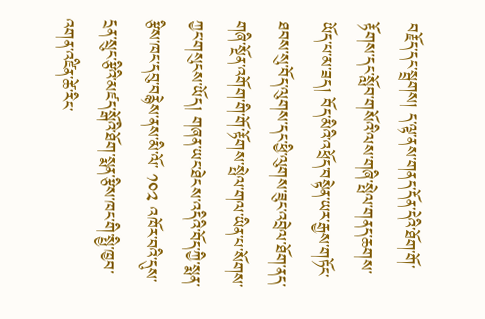བརྗོད་དང་སྦྲགས། ད་ལྟ་ནས་གནད་དོན་དེའི་ཐོག་གོ་རྟོགས་དང་སློབ་གསོའི་ལས་གཞི་སྤེལ་གནད་ཆགས་ཡོད་པ་མ་ཟད། བོད་མིའི་འཕྲོད་བསྟེན་ཡར་རྒྱས་གཏོང་ཐབས་སུ་བོད་ལུགས་དང་ཕྱི་ལུགས་ཟུང་འབྲེལ་ཐོག་ནད་གཞི་སྔོན་འགོག་གི་གོ་རྟོགས་སྤེལ་གལ་ཡིན་པ་སོགས་ཀྱང་གསུངས་ཡོད། གཞན་ཡང་ཐེངས་འདིའི་བོད་ཀྱི་སྨན་རྩིས་ཁང་དབུ་བརྙེས་ནས་མི་ལོ་ ༡༠༢ འཁོར་བའི་དུས་དྲན་སྲུང་རྩིའི་མཛད་སྒོའི་ཐོག་སྨན་རྩིས་ཁང་གི་སྤྱི་ཁྱབ་འགན་འཛིན་ཚེ་རིང་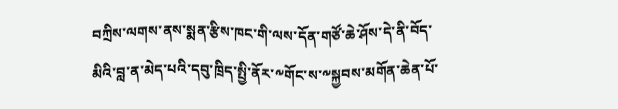བཀྲིས་ལགས་ནས་སྨན་རྩིས་ཁང་གི་ལས་དོན་གཙོ་ཆེ་ཤོས་དེ་ནི་བོད་མིའི་བླ་ན་མེད་པའི་དབུ་ཁྲིད་སྤྱི་ནོར་༸གོང་ས་༸སྐྱབས་མགོན་ཆེན་པོ་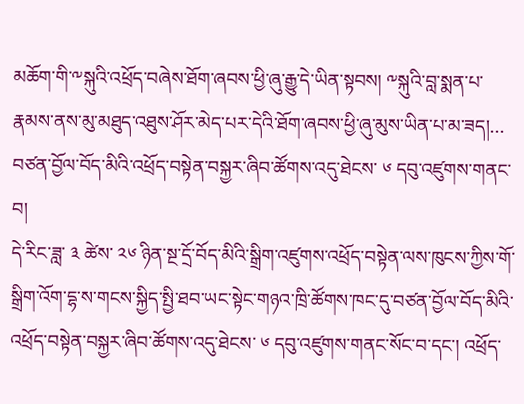མཆོག་གི་༸སྐུའི་འཕྲོད་བཞེས་ཐོག་ཞབས་ཕྱི་ཞུ་རྒྱུ་དེ་ཡིན་སྟབས། ༸སྐུའི་བླ་སྨན་པ་རྣམས་ནས་མུ་མཐུད་འཐུས་ཤོར་མེད་པར་དེའི་ཐོག་ཞབས་ཕྱི་ཞུ་མུས་ཡིན་པ་མ་ཟད།...
བཙན་བྱོལ་བོད་མིའི་འཕྲོད་བསྟེན་བསྐྱར་ཞིབ་ཚོགས་འདུ་ཐེངས་ ༦ དབུ་འཛུགས་གནང་བ།
དེ་རིང་ཟླ་ ༣ ཚེས་ ༢༦ ཉིན་སྔ་དྲོ་བོད་མིའི་སྒྲིག་འཛུགས་འཕྲོད་བསྟེན་ལས་ཁུངས་ཀྱིས་གོ་སྒྲིག་འོག་དྷ་ས་གངས་སྐྱིད་སྤྱི་ཐབ་ཡང་སྟེང་གཉའ་ཁྲི་ཚོགས་ཁང་དུ་བཙན་བྱོལ་བོད་མིའི་འཕྲོད་བསྟེན་བསྐྱར་ཞིབ་ཚོགས་འདུ་ཐེངས་ ༦ དབུ་འཛུགས་གནང་སོང་བ་དང་། འཕྲོད་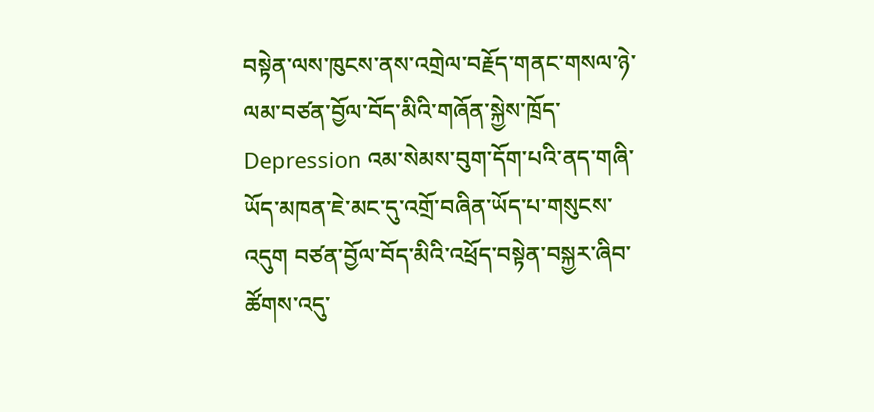བསྟེན་ལས་ཁུངས་ནས་འགྲེལ་བརྗོད་གནང་གསལ་ཉེ་ལམ་བཙན་བྱོལ་བོད་མིའི་གཞོན་སྐྱེས་ཁྲོད་ Depression འམ་སེམས་བུག་དོག་པའི་ནད་གཞི་ཡོད་མཁན་ཇེ་མང་དུ་འགྲོ་བཞིན་ཡོད་པ་གསུངས་འདུག བཙན་བྱོལ་བོད་མིའི་འཕྲོད་བསྟེན་བསྐྱར་ཞིབ་ཚོགས་འདུ་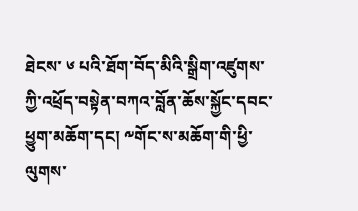ཐེངས་ ༦ པའི་ཐོག་བོད་མིའི་སྒྲིག་འཛུགས་ཀྱི་འཕྲོད་བསྟེན་བཀའ་བློན་ཆོས་སྐྱོང་དབང་ཕྱུག་མཆོག་དང། ༸གོང་ས་མཆོག་གི་ཕྱི་ལུགས་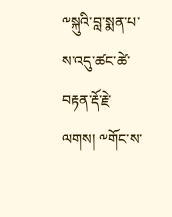༸སྐུའི་བླ་སྨན་པ་ས་འདུ་ཚང་ཚེ་བརྟན་རྡོ་རྗེ་ལགས། ༸གོང་ས་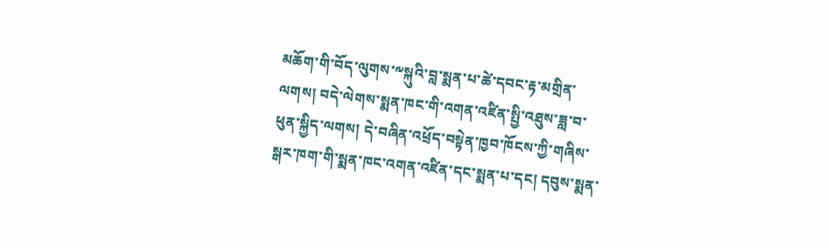མཆོག་གི་བོད་ལུགས་༸སྐུའི་བླ་སྨན་པ་ཚེ་དབང་རྟ་མགྲིན་ལགས། བདེ་ལེགས་སྨན་ཁང་གི་འགན་འཛིན་སྤྱི་འཐུས་ཟླ་བ་ཕུན་སྐྱིད་ལགས། དེ་བཞིན་འཕྲོད་བསྟེན་ཁྱབ་ཁོངས་ཀྱི་གཞིས་སྒར་ཁག་གི་སྨན་ཁང་འགན་འཛིན་དང་སྨན་པ་དང། དབུས་སྨན་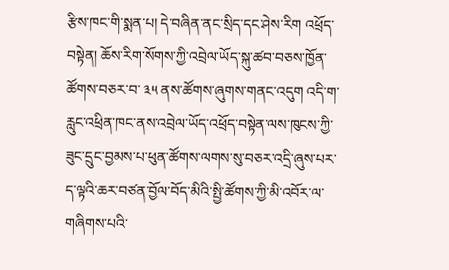རྩིས་ཁང་གི་སྨན་པ། དེ་བཞིན་ནང་སྲིད་དང་ཤེས་རིག འཕྲོད་བསྟེན། ཆོས་རིག་སོགས་ཀྱི་འབྲེལ་ཡོད་སྐུ་ཚབ་བཅས་ཁྱོན་ཚོགས་བཅར་བ་ ༣༥ ནས་ཚོགས་ཞུགས་གནང་འདུག འདི་ག་རླུང་འཕྲིན་ཁང་ནས་འབྲེལ་ཡོད་འཕྲོད་བསྟེན་ལས་ཁུངས་ཀྱི་ཟུང་དྲུང་བྱམས་པ་ཕུན་ཚོགས་ལགས་སུ་བཅར་འདྲི་ཞུས་པར་ད་ལྟའི་ཆར་བཙན་བྱོལ་བོད་མིའི་སྤྱི་ཚོགས་ཀྱི་མི་འབོར་ལ་གཞིགས་པའི་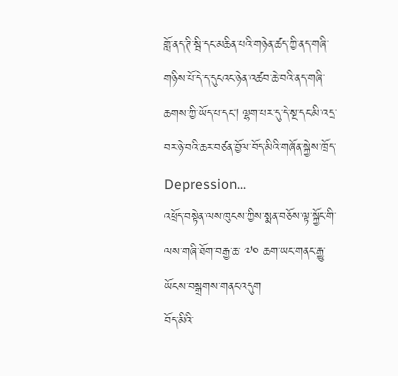གློ་ནད་ཊི་སྦི་དང་མཆིན་པའི་གཉེན་ཚད་ཀྱི་ནད་གཞི་གཉིས་པོ་དེ་ད་དུངའང་ཉེན་འཚབ་ཆེ་བའི་ནད་གཞི་ཆགས་ཀྱི་ཡོད་པ་དང། ལྷག་པར་དུ་དེ་སྔ་དང་མི་འདྲ་བར་ཉེ་བའི་ཆར་བཙན་བྱོལ་བོད་མིའི་གཞོན་སྐྱེས་ཁྲོད་ Depression...
འཕྲོད་བསྟེན་ལས་ཁུངས་ཀྱིས་སྨན་བཅོས་ལྟ་སྐྱོང་གི་ལས་གཞི་ཐོག་བརྒྱ་ཆ་ ༧༠ ཆག་ཡང་གནང་རྒྱུ་ཡོངས་བསྒྲགས་གནང་འདུག
བོད་མིའི་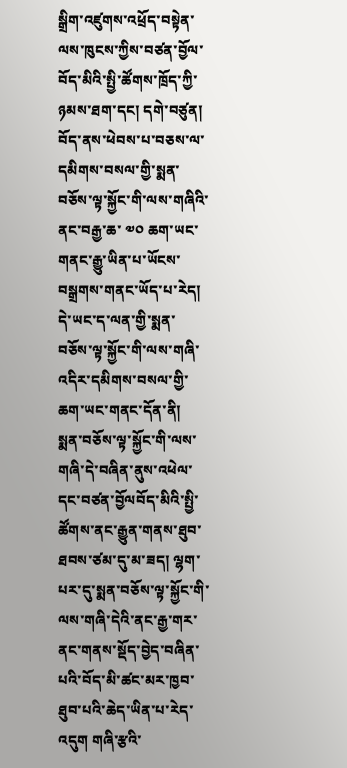སྒྲིག་འཛུགས་འཕྲོད་བསྟེན་ལས་ཁུངས་ཀྱིས་བཙན་བྱོལ་བོད་མིའི་སྤྱི་ཚོགས་ཁྲོད་ཀྱི་ཉམས་ཐག་དང། དགེ་བཙུན། བོད་ནས་ཕེབས་པ་བཅས་ལ་དམིགས་བསལ་གྱི་སྨན་བཅོས་ལྟ་སྐྱོང་གི་ལས་གཞིའི་ནང་བརྒྱ་ཆ་ ༧༠ ཆག་ཡང་གནང་རྒྱུ་ཡིན་པ་ཡོངས་བསྒྲགས་གནང་ཡོད་པ་རེད། དེ་ཡང་ད་ལན་གྱི་སྨན་བཅོས་ལྟ་སྐྱོང་གི་ལས་གཞི་འདིར་དམིགས་བསལ་གྱི་ཆག་ཡང་གནང་དོན་ནི།  སྨན་བཅོས་ལྟ་སྐྱོང་གི་ལས་གཞི་དེ་བཞིན་ནུས་འཕེལ་དང་བཙན་བྱོལབོད་མིའི་སྤྱི་ཚོགས་ནང་རྒྱུན་གནས་ཐུབ་ཐབས་ཙམ་དུ་མ་ཟད། ལྷག་པར་དུ་སྨན་བཅོས་ལྟ་སྐྱོང་གི་ལས་གཞི་དེའི་ནང་རྒྱ་གར་ནང་གནས་སྡོད་བྱེད་བཞིན་པའི་བོད་མི་ཚང་མར་ཁྱབ་ཐུབ་པའི་ཆེད་ཡིན་པ་རེད་འདུག གཞི་རྩའི་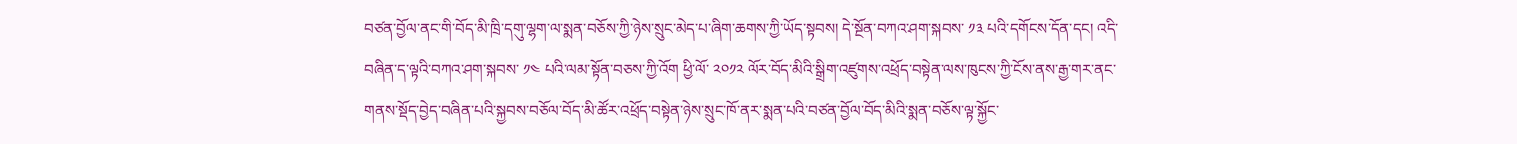བཙན་བྱོལ་ནང་གི་བོད་མི་ཁྲི་དགུ་ལྷག་ལ་སྨན་བཅོས་ཀྱི་ཉེས་སྲུང་མེད་པ་ཞིག་ཆགས་ཀྱི་ཡོད་སྟབས། དེ་སྔོན་བཀའ་ཤག་སྐབས་ ༡༣ པའི་དགོངས་དོན་དང། འདི་བཞིན་ད་ལྟའི་བཀའ་ཤག་སྐབས་ ༡༤ པའི་ལམ་སྟོན་བཅས་ཀྱི་འོག ཕྱི་ལོ་ ༢༠༡༢ ལོར་བོད་མིའི་སྒྲིག་འཛུགས་འཕྲོད་བསྟེན་ལས་ཁུངས་ཀྱི་ངོས་ནས་རྒྱ་གར་ནང་གནས་སྡོད་བྱེད་བཞིན་པའི་སྐྱབས་བཅོལ་བོད་མི་ཚོར་འཕྲོད་བསྟེན་ཉེས་སྲུང་ཁོ་ནར་སྨན་པའི་བཙན་བྱོལ་བོད་མིའི་སྨན་བཅོས་ལྟ་སྐྱོང་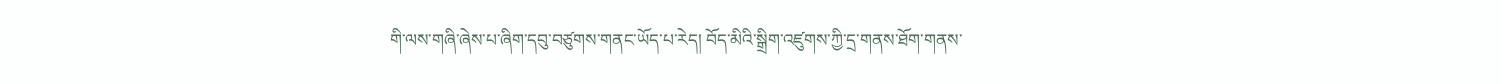གི་ལས་གཞི་ཞེས་པ་ཞིག་དབུ་བཙུགས་གནང་ཡོད་པ་རེད། བོད་མིའི་སྒྲིག་འཛུགས་ཀྱི་དྲ་གནས་ཐོག་གནས་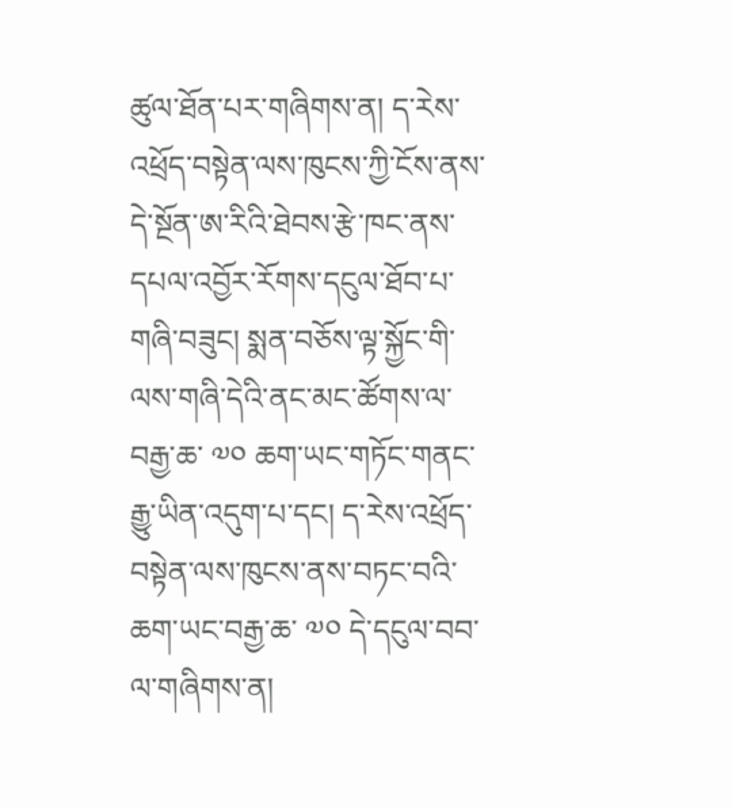ཚུལ་ཐོན་པར་གཞིགས་ན། ད་རེས་འཕྲོད་བསྟེན་ལས་ཁུངས་ཀྱི་ངོས་ནས་དེ་སྔོན་ཨ་རིའི་ཐེབས་རྩེ་ཁང་ནས་དཔལ་འབྱོར་རོགས་དངུལ་ཐོབ་པ་གཞི་བཟུང། སྨན་བཅོས་ལྟ་སྐྱོང་གི་ལས་གཞི་དེའི་ནང་མང་ཚོགས་ལ་བརྒྱ་ཆ་ ༧༠ ཆག་ཡང་གཏོང་གནང་རྒྱུ་ཡིན་འདུག་པ་དང། ད་རེས་འཕྲོད་བསྟེན་ལས་ཁུངས་ནས་བཏང་བའི་ཆག་ཡང་བརྒྱ་ཆ་ ༧༠ དེ་དངུལ་བབ་ལ་གཞིགས་ན།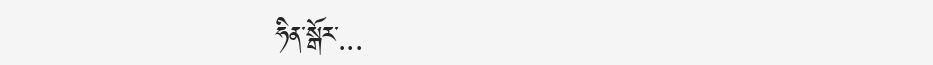ཧིན་སྒོར་...